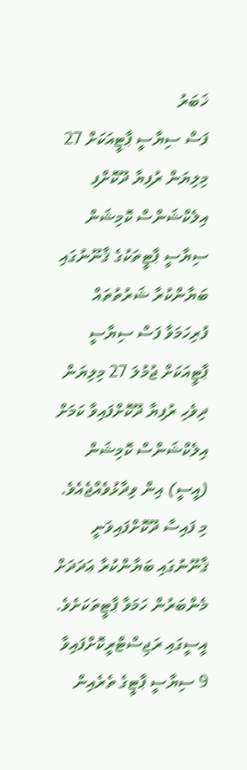ޚަބަރު
ފަސް ސިޔާސީ ޕާޓީއަކަށް 27 މިލިޔަން ރުފިޔާ ދޫކޮށްފި
އިލެކްޝަންސް ކޮމިޝަން
ސިޔާސީ ޕާޓީތަކުގެ ޤާނޫނުގައި ބަޔާންކުރާ ޝަރުތުތައް ފުރިހަމަވާ ފަސް ސިޔާސީ ޕާޓީއަކަށް ޖުމުލަ 27 މިލިޔަން ދިވެހި ރުފިޔާ ދޫކޮށްފައިވާ ކަމަށް އިލެކްޝަންސް ކޮމިޝަން (އީސީ) އިން ވިދާޅުވެއްޖެއެވެ.
މި ފައިސާ ދޫކޮށްފައިވަނީ ޤާނޫނުގައި ބަޔާންކުރާ ޢަދަދަށް މެންބަރުން ހަމަވާ ޕާޓީތަކަށެވެ. އީސީގައި ރަޖިސްޓްރީކޮށްފައިވާ 9 ސިޔާސީ ޕާޓީގެ ތެރެއިން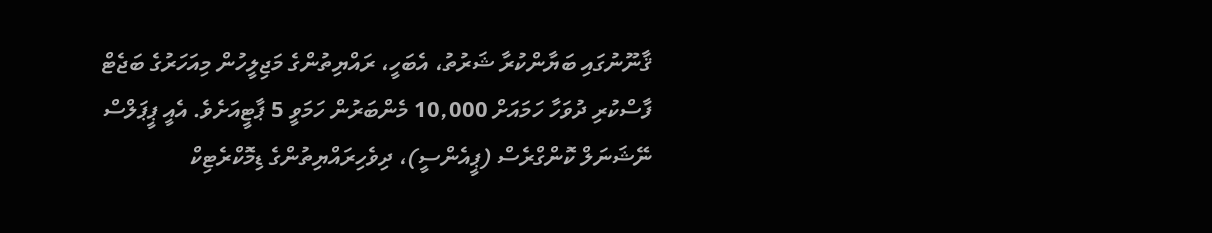ޤާނޫނުގައި ބަޔާންކުރާ ޝަރުތު، އެބަހީ، ރައްޔިތުންގެ މަޖިލީހުން މިއަހަރުގެ ބަޖެޓް ފާސްކުރި ދުވަހާ ހަމައަށް 10,000 މެންބަރުން ހަމަވީ 5 ޕާޓީއަށެވެ. އެއީ ޕީޕަލްސް ނޭޝަނަލް ކޮންގްރެސް (ޕީއެންސީ)، ދިވެހިރައްޔިތުންގެ ޑިމޮކްރެޓިކް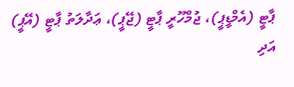ޕާޓީ (އެމްޑީޕީ)، ޖުމްހޫރީ ޕާޓީ (ޖޭޕީ)، ޢަދާލަތު ޕާޓީ (އޭޕީ) އަދި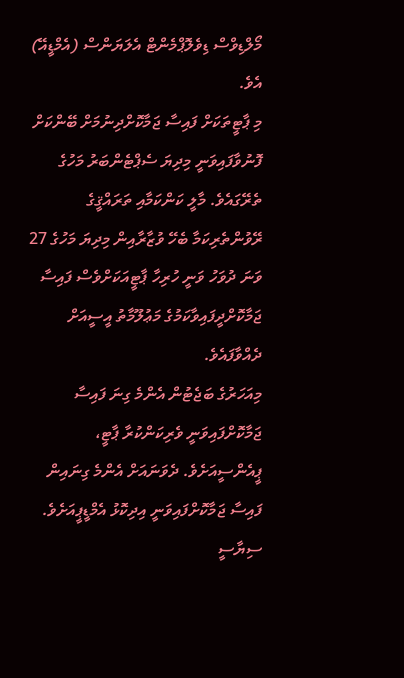މޯލްޑިވްސް ޑިވެލޮޕްމެންޓް އެލަޔަންސް (އެމްޑީއޭ) އެވެ.
މި ޕާޓީތަކަށް ފައިސާ ޖަމާކޮށްދިނުމަށް ބޭންކަށް ފޮނުވާފައިވަނީ މިދިޔަ ސެޕްޓެންބަރު މަހުގެ ތެރޭގައެވެ. މާލީ ކަންކަމާއި ތަރައްޤީގެ ރޭވުންތެރިކަމާ ބެހޭ ވުޒާރާއިން މިދިޔަ މަހުގެ 27 ވަނަ ދުވަހު ވަނީ ހުރިހާ ޕާޓީއަކަށްވެސް ފައިސާ ޖަމާކޮށްދީފައިވާކަމުގެ މަޢުލޫމާތު އީސީއަށް ދެއްވާފައެވެ.
މިއަހަރުގެ ބަޖެޓުން އެންމެ ގިނަ ފައިސާ ޖަމާކޮށްފައިވަނީ ވެރިކަންކުރާ ޕާޓީ، ޕީއެންސީއަށެވެ. ދެވަނައަށް އެންމެ ގިނައިން ފައިސާ ޖަމާކޮށްފައިވަނީ އިދިކޮޅު އެމްޑީޕީއަށެވެ. ސިޔާސީ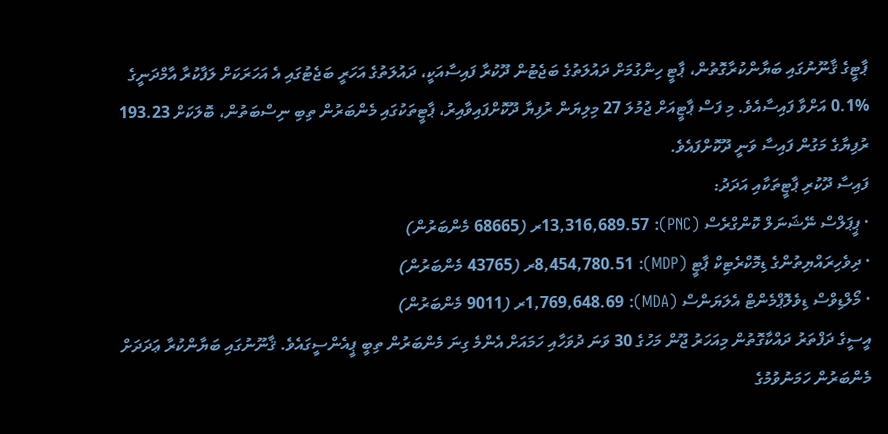ޕާޓީގެ ޤާނޫނުގައި ބަޔާންކުރާގޮތުން، ޕާޓީ ހިންގުމަށް ދައުލަތުގެ ބަޖެޓުން ދޫކުރާ ފައިސާއަކީ، ދައުލަތުގެ އަހަރީ ބަޖެޓުގައި އެ އަހަރަކަށް ލަފާކުރާ އާމްދަނީގެ %0.1 އަށްވާ ފައިސާއެވެ. މި ފަސް ޕާޓީއަށް ޖުމުލަ 27 މިލިޔަން ރުފިޔާ ދޫކޮށްފައިވާއިރު، ޕާޓީތަކުގައި މެންބަރުން ތިބި ނިސްބަތުން، ބޮލަކަށް 193.23 ރުފިޔާގެ މަގުން ފައިސާ ވަނީ ދޫކޮށްފައެވެ.
ފައިސާ ދޫކުރި ޕާޓީތަކާއި އަދަދު:
· ޕީޕަލްސް ނޭޝަނަލް ކޮންގްރެސް (PNC): 13,316,689.57ރ (68665 މެންބަރުން)
· ދިވެހިރައްޔިތުންގެ ޑިމޮކްރެޓިކް ޕާޓީ (MDP): 8,454,780.51ރ (43765 މެންބަރުން)
· މޯލްޑިވްސް ޑިވެލޮޕްމެންޓް އެލަޔަންސް (MDA): 1,769,648.69ރ (9011 މެންބަރުން)
އީސީގެ ދަފްތަރު ދައްކާގޮތުން މިއަހަރު ޖޫން މަހުގެ 30 ވަނަ ދުވަހާއި ހަމައަށް އެންމެ ގިނަ މެންބަރުން ތިބީ ޕީއެންސީގައެވެ. ޤާނޫނުގައި ބަޔާންކުރާ ޢަދަދަށް މެންބަރުން ހަމަނުވުމުގެ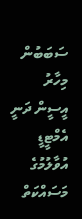ސަބަބުން މިހާރު އީސީން ދަނީ އެމްޓީޑީ އުވާލުމުގެ މަސައްކަތް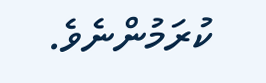ކުރަމުންނެވެ.